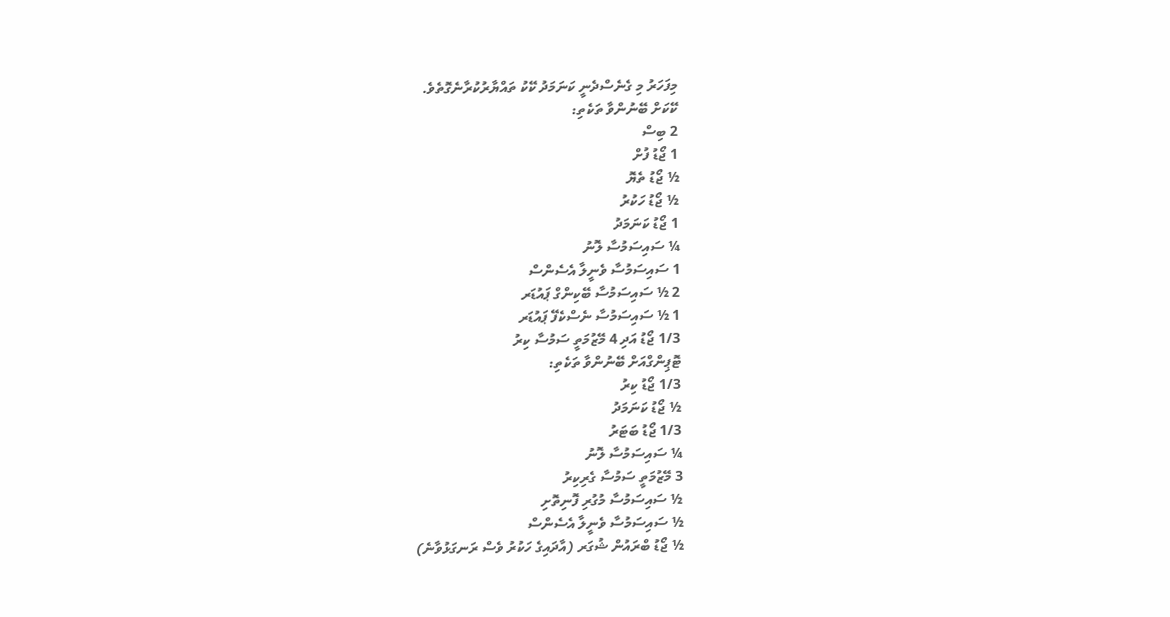މިފަހަރު މި ގެނެސްދެނީ ކަނަމަދު ކޭކު ތައްޔާރުކުރާނެގޮތެވެ.
ކޭކަށް ބޭނުންވާ ތަކެތި:
2 ބިސް
1 ޖޯޑު ފުށް
½ ޖޯޑު ތެޔޮ
½ ޖޯޑު ހަކުރު
1 ޖޯޑު ކަނަމަދު
¼ ސައިސަމުސާ ލޮނު
1 ސައިސަމުސާ ވެނީލާ އެސެންސް
2 ½ ސައިސަމުސާ ބޭކިންގް ޕައުޑަރ
1 ½ ސައިސަމުސާ ނެސްކެފޭ ޕައުޑަރ
1/3 ޖޯޑު އަދި 4 މޭޒުމަތީ ސަމުސާ ކިރު
ޓޮޕިންގްއަށް ބޭނުންވާ ތަކެތި:
1/3 ޖޯޑު ކިރު
½ ޖޯޑު ކަނަމަދު
1/3 ޖޯޑު ބަޓަރު
¼ ސައިސަމުސާ ލޮނު
3 މޭޒުމަތީ ސަމުސާ ގެރިކިރު
½ ސައިސަމުސާ މުގުރި ފޮނިތޮށި
½ ސައިސަމުސާ ވެނީލާ އެސެންސް
½ ޖޯޑު ބްރައުން ޝުގަރ (އާދައިގެ ހަކުރު ވެސް ރަނގަޅުވާނެ)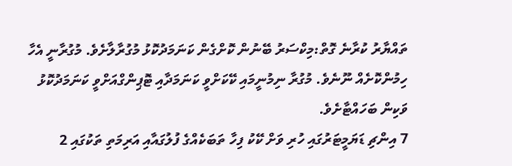ތައްޔާރު ކުރާނެ ގޮތް:މިކްސަރު ބޭނުން ކޮށްގެން ކަނަމަދުކޮޅު މުގުރާލާށެވެ. މުގުރާނީ އެހާ ހިމުންކޮށެއް ނޫނެވެ. މުގުރާ ނިމުނީމައި ކޭކަށްވީ ކަނަމަދާއި ޓޮޕިންގްއަށްވީ ކަނަމަދުކޮޅު ވަކިން ބަހައްޓާށެވެ.
7 އިންޗި ޑަޔަމީޓަރުގައި ހުރި ވަށް ކޭކު ފިހާ ތަބަކެއްގެ ފުލުގައާއި އަރިމަތި ތަކުގައި 2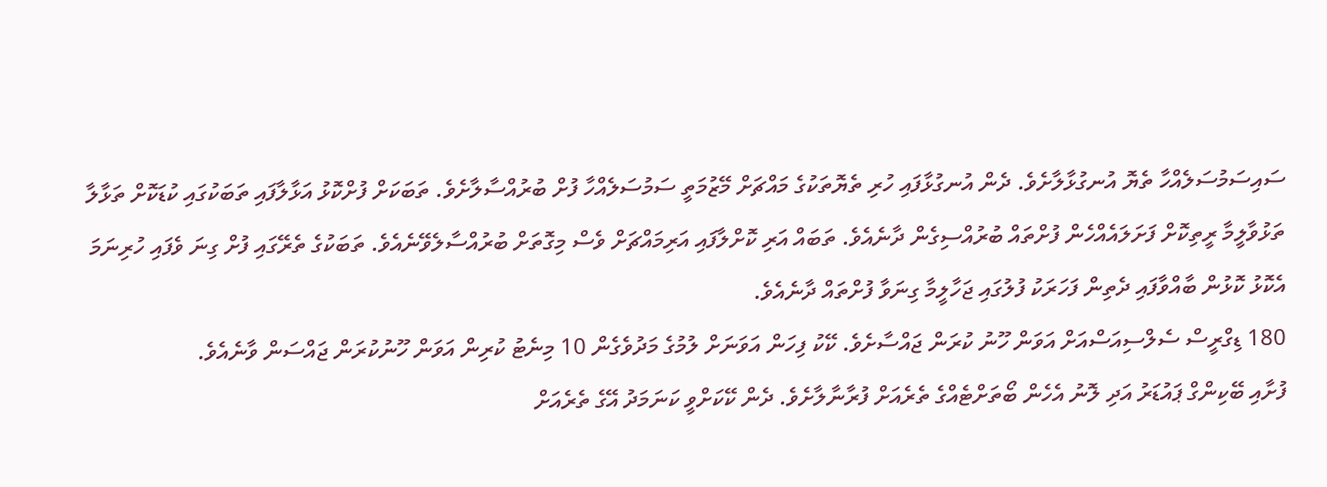ސައިސަމުސަލެއްހާ ތެޔޮ އުނގުޅާލާށެވެ. ދެން އުނގުޅާފައި ހުރި ތެޔޮތަކުގެ މައްޗަށް މޭޒުމަތީ ސަމުސަލެއްހާ ފުށް ބުރުއްސާލާށެވެ. ތަބަކަށް ފުށްކޮޅު އަޅާލާފައި ތަބަކުގައި ކުޑަކޮށް ތަޅާލާ ތަޅުވާލީމާ ރީތިކޮށް ފަށަލައެއްހެން ފުށްތައް ބުރުއްސިގެން ދާނެއެވެ. ތަބައް އަރި ކޮށްލާފައި އަރިމައްޗަށް ވެސް މިގޮތަށް ބުރުއްސާލެވޭނެއެވެ. ތަބަކުގެ ތެރޭގައި ފުށް ގިނަ ވެފައި ހުރިނަމަ އެކޮޅު ކޮޅުން ބާއްވާފައި ދެތިން ފަހަރަކު ފުލުގައި ޖަހާލީމާ ގިނަވާ ފުށްތައް ދާނެއެވެ.
180 ޑިގްރީސް ސެލްސިއަސްއަށް އަވަން ހޫނު ކުރަން ޖައްސާށެވެ. ކޭކު ފިހަން އަވަނަށް ލުމުގެ މަދުވެގެން 10 މިނެޓު ކުރިން އަވަން ހޫނުކުރަން ޖައްސަން ވާނެއެވެ.
ފުށާއި ބޭކިންގް ޕައުޑަރު އަދި ލޮނު އެހެން ބޯތަށްޓެއްގެ ތެރެއަށް ފުރާނާލާށެވެ. ދެން ކޭކަށްވީ ކަނަމަދު އޭގެ ތެރެއަށް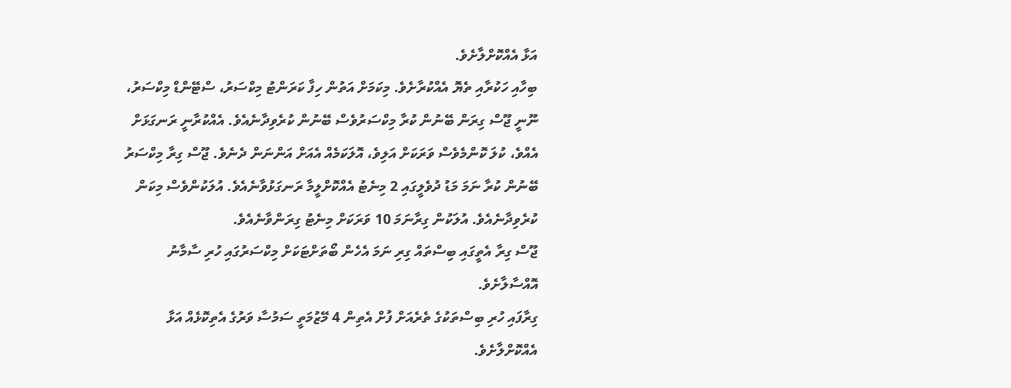އަޅާ އެއްކޮށްލާށެވެ.
ބިހާއި ހަކުރާއި ތެޔޮ އެއްކުރާށެވެ. މިކަމަށް އަތުން ހިފާ ކަރަންޓު މިކްސަރު، ސްޓޭންޑް މިކްސަރު، ނޫނީ ޖޫސް ގިރަން ބޭނުން ކުރާ މިކްސަރުވެސް ބޭނުން ކުރެވިދާނެއެވެ. އެއްކުރާނީ ރަނގަޅަށް އެއްވެ، ކުލަ ކޮންމެވެސް ވަރަކަށް އަލިވެ، އޮލަކަމެއް އެއަށް އަންނަން ދެނެވެ. ޖޫސް ގިރާ މިކްސަރު ބޭނުން ކުރާ ނަމަ މަޑު ދުވެލީގައި 2 މިނެޓު އެއްކޮށްލީމާ ރަނގަޅުވާނެއެވެ. އުލަކުންވެސް މިކަން ކުރެވިދާނެއެވެ. އުލަކުން ގިރާނަމަ 10 ވަރަކަށް މިނެޓު ގިރަންވާނެއެވެ.
ޖޫސް ގިރާ އެތީގައި ބިސްތައް ގިރި ނަމަ އެހެން ބޯތަށްޓަކަށް މިކްސަރުގައި ހުރި ސާމާނު އޮއްސާލާށެވެ.
ގިރާފައި ހުރި ބިސްތަކުގެ ތެރެއަށް ފުށް އެތިން 4 މޭޒުމަތީ ސަމުސާ ވަރުގެ އެތިކޮޅެއް އަޅާ އެއްކޮށްލާށެވެ.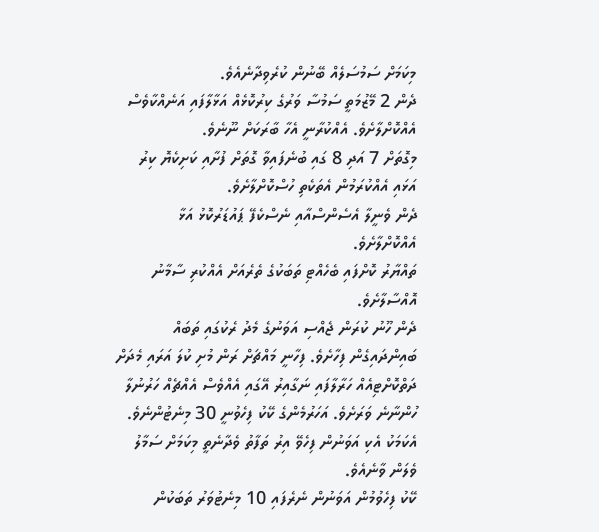މިކަމަށް ސަމުސަލެއް ބޭނުން ކުރެވިދާނެއެވެ.
ދެން 2 މޭޒުމަތީ ސަމުސާ ވަރުގެ ކިރުކޮޅެއް އަޅާލާފައި އަނެއްކާވެސް އެއްކޮށްލާށެވެ. އެއްކުރާނީ އެހާ ބާރަކަށް ނޫނެވެ.
މިގޮތަށް 7 އަދި 8 ގައި ބުނެފައިވާ ގޮތަށް ފުށާއި ކަށިކެޔޮ ކިރު އަޅައި އެއްކުރަމުން އެތަކެތި ހުސްކޮށްލާށެވެ.
ދެން ވެނީލާ އެސެންސްއާއި ނެސްކެފޭ ޕައުޑަރުކޮޅު އަޅާ އެއްކޮށްލާށެވެ.
ތައްޔާރު ކޮށްފައި ބެހެއްޓި ތަބަކުގެ ތެރެއަށް އެއްކުރި ސާމާނު އޮއްސާލާށެވެ.
ދެން ހޫނު ކުރަން ޖެއްސި އަވަނުގެ މެދު ރެކުގައި ތަބައް ބައިންދައިގެން ފިހާށެވެ. ފިހާނީ މައްޗަށް ރަން މުށި ކުލަ އަރައި މެދަށް ދަތްކޮށްޓިއެއް ހަރާލާފައި ނަގާއިރު އޭގައި އެއްވެސް އެއްޗެއް ހަރުނުލާ ހުންނާނެ ވަރަށެވެ. އަހަރުމެންގެ ކޭކު ފިހެވުނީ 30 މިނެޓުންނެވެ. އެކަމަކު އެކި އަވަނުން ފިހެވޭ އިރު ތަފާތު ވެދާނެތީ މިކަމަށް ސަމާލު ވެލަން ވާނެއެވެ.
ކޭކު ފިހެވުމުން އަވަނުން ނެރެފައި 10 މިނެޓުވަރު ތަބަކުން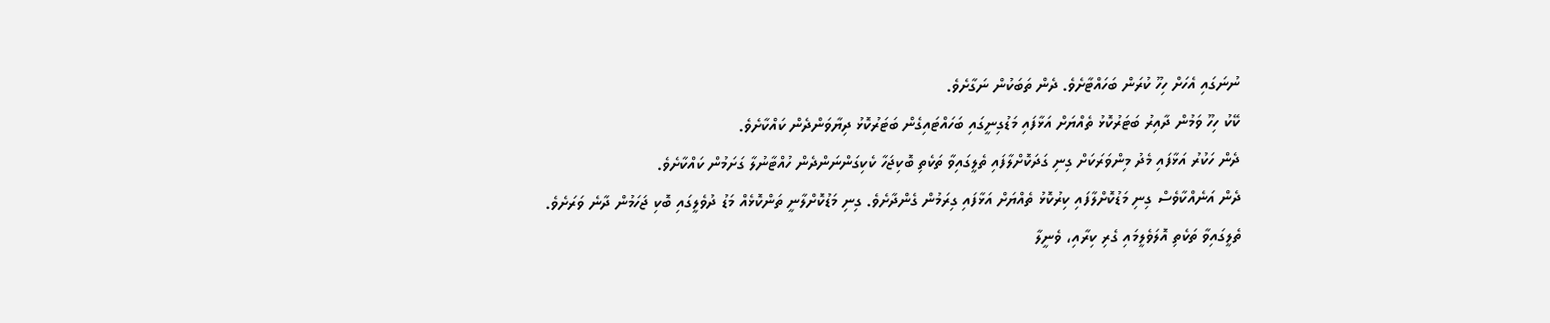ނުނަގައި އެހަށް ހިހޫ ކުރަން ބަހައްޓާށެވެ. ދެން ތަބަކުން ނަގާށެވެ.
ކޭކު ހިހޫ ވަމުން ދާއިރު ބަޓަރުކޮޅު ތެއްޔަށް އަޅާފައި މަޑުގިނީގައި ބަހައްޓައިގެން ބަޓަރުކޮޅު ދިޔާވަންދެން ކައްކާށެވެ.
ދެން ހަކުރު އަޅާފައި މެދު މިންވަރަކަށް ގިނި ގަދަކޮށްލާފައި ތެލީގައިވާ ތަކެތި ބޮކިޖަހާ ކެކިގަންނަންދެން ހުއްޓާނުލާ ގަށަމުން ކައްކާށެވެ.
ދެން އަނެއްކާވެސް ގިނި މަޑުކޮށްލާފައި ކިރުކޮޅު ތެއްޔަށް އަޅާފައި ގިރަމުން ގެންދާށެވެ. ގިނި މަޑުކޮށްލާނީ ތަންކޮޅެއް މަޑު ދުވެލީގައި ބޮކި ޖަހަމުން ދާނެ ވަރަށެވެ.
ތެލީގައިވާ ތަކެތި އޮލަވެލީމައި ގެރި ކިރާއި، ވެނީލާ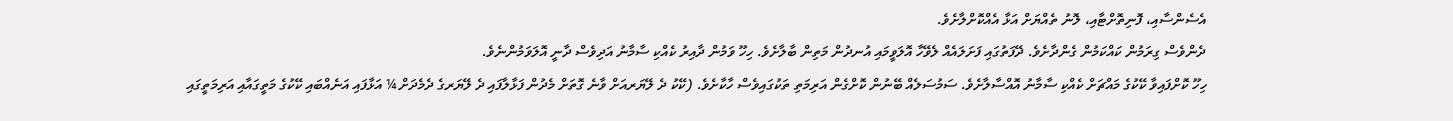އެސެންސާއި، ފޮނިތޮށްޓާއި، ލޮނު ތެއްޔަށް އަޅާ އެއްކޮށްލާށެވެ.
ދެންވެސް ގިރަމުން ކައްކަމުން ގެންދާށެވެ. ދޭފަތުގައި ފަށަލައެއް ލެވޭހާ އޮލަވީމައި އުނދުން މަތިން ބާލާށެވެ. ހިހޫ ވަމުން ދާއިރު ކެއްކި ސާމާނު އަދިވެސް ދާނީ އޮލަވަމުންނެވެ.
ހިހޫ ކޮށްފައިވާ ކޭކުގެ މައްޗަށް ކެއްކި ސާމާނު އޮއްސާލާށެވެ. ސަމުސަލެއް ބޭނުން ކޮށްގެން އަރިމަތި ތަކުގައިވެސް ހާކާށެވެ. (ކޭކު ދެ ލޭޔަރއަށް ވާނެ ގޮތަށް މެދުން ފަޅާލާފައި ދެ ލޭޔަރގެ ދެމެދަށް ¼ އަޅާފައި އަނެއްބައި ކޭކުގެ މަތީގައާއި އަރިމަތީގައި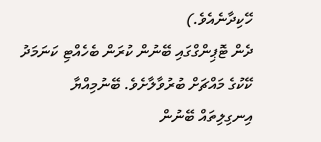ހޭކިދާނެއެވެ.)
ދެން ޓޮޕިންގްގައި ބޭނުން ކުރަން ބެހެއްޓި ކަނަމަދު ކޭކުގެ މައްޗަށް ބުރުވާލާށެވެ. ބޭނުމިއްޔާ އިނގިލިތައް ބޭނުން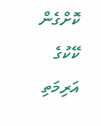ކޮށްގެން ކޭކުގެ އަރިމަތި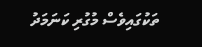ތަކުގައިވެސް މުގުރި ކަނަމަދު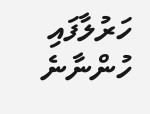ހަރުލާފައި ހުންނާނެ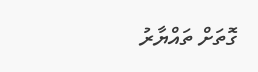ގޮތަށް ތައްޔާރު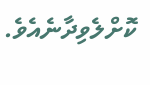ކޮށްލެވިދާނެއެވެ.